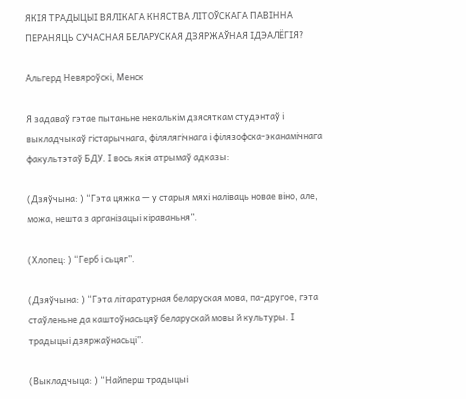ЯКІЯ ТРАДЫЦЫІ ВЯЛІКАГА КНЯСТВА ЛІТОЎСКАГА ПАВІННА ПЕРАНЯЦЬ СУЧАСНАЯ БЕЛАРУСКАЯ ДЗЯРЖАЎНАЯ ІДЭАЛЁГІЯ?

Альгерд Невяроўскі, Менск

Я задаваў гэтае пытаньне некалькім дзясяткам студэнтаў і выкладчыкаў гістарычнага, філялягічнага і філязофска-эканамічнага факультэтаў БДУ. І вось якія атрымаў адказы:

(Дзяўчына: ) “Гэта цяжка — у старыя мяхі наліваць новае віно, але, можа, нешта з арганізацыі кіраваньня”.

(Хлопец: ) “Герб і сьцяг”.

(Дзяўчына: ) “Гэта літаратурная беларуская мова, па-другое, гэта стаўленьне да каштоўнасьцяў беларускай мовы й культуры. І традыцыі дзяржаўнасьці”.

(Выкладчыца: ) “Найперш традыцыі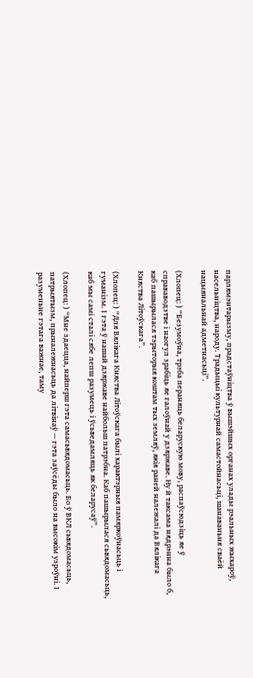парлямэнтарызму, прадстаўніцтва ў вышэйшых органах улады рэальных жыхароў, насельніцтва, народу. Традыцыі культурнай самастойнасьці, шанаваньня сваёй нацыянальнай адметнасьці”.

(Хлопец: ) “Безумоўна, трэба пераняць беларускую мову, распаўсюдзіць яе ў справаводзтве і наогул зрабіць яе галоўнай у дзяржаве. Ну й таксама нядрэнна было б, каб пашырылася тэрыторыя коштам тых земляў, якія раней належалі да Вялікага Княства Літоўскага”.

(Хлопец: ) “Для Вялікага Княства Літоўскага былі характэрныя памяркоўнасьць і гуманізм. І гэта ў нашай дзяржаве найбольш патрэбна. Каб пашырылася сьвядомасьць, каб мы самі сталі сябе лепш разумець і ўсьведамляць як беларусаў”.

(Хлопец: ) “Мне здаецца, найперш гэта самасьвядомасьць. Бо ў ВКЛ сьвядомасьць, патрыятызм, прыналежнасьць да літвінаў — гэта заўсёды было на высокім узроўні. І разуменьне гэтага важнае, таму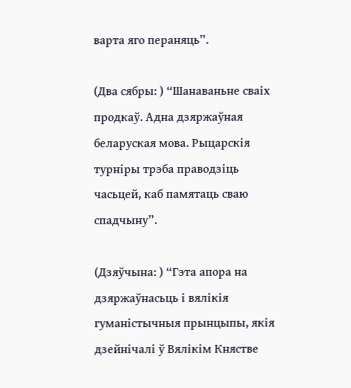варта яго пераняць”.

(Два сябры: ) “Шанаваньне сваіх продкаў. Адна дзяржаўная беларуская мова. Рыцарскія турніры трэба праводзіць часьцей, каб памятаць сваю спадчыну”.

(Дзяўчына: ) “Гэта апора на дзяржаўнасьць і вялікія гуманістычныя прынцыпы, якія дзейнічалі ў Вялікім Княстве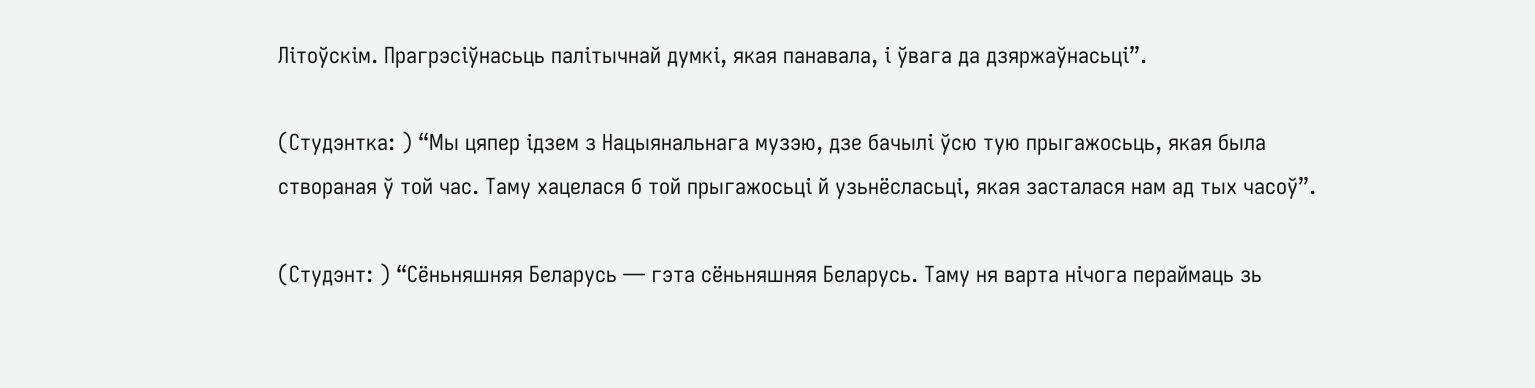Літоўскім. Прагрэсіўнасьць палітычнай думкі, якая панавала, і ўвага да дзяржаўнасьці”.

(Студэнтка: ) “Мы цяпер ідзем з Нацыянальнага музэю, дзе бачылі ўсю тую прыгажосьць, якая была створаная ў той час. Таму хацелася б той прыгажосьці й узьнёсласьці, якая засталася нам ад тых часоў”.

(Студэнт: ) “Сёньняшняя Беларусь — гэта сёньняшняя Беларусь. Таму ня варта нічога пераймаць зь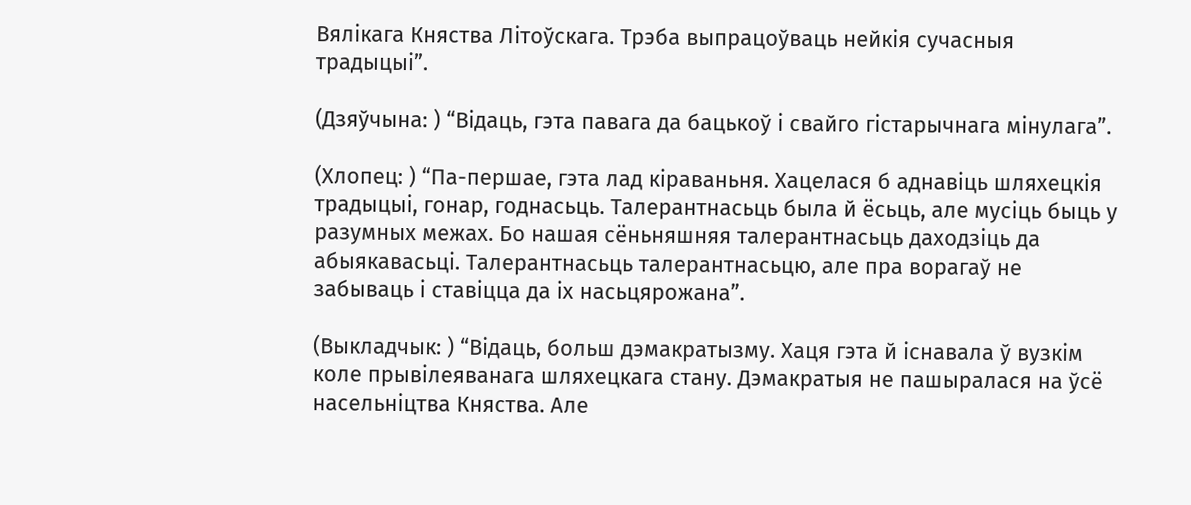Вялікага Княства Літоўскага. Трэба выпрацоўваць нейкія сучасныя традыцыі”.

(Дзяўчына: ) “Відаць, гэта павага да бацькоў і свайго гістарычнага мінулага”.

(Хлопец: ) “Па-першае, гэта лад кіраваньня. Хацелася б аднавіць шляхецкія традыцыі, гонар, годнасьць. Талерантнасьць была й ёсьць, але мусіць быць у разумных межах. Бо нашая сёньняшняя талерантнасьць даходзіць да абыякавасьці. Талерантнасьць талерантнасьцю, але пра ворагаў не забываць і ставіцца да іх насьцярожана”.

(Выкладчык: ) “Відаць, больш дэмакратызму. Хаця гэта й існавала ў вузкім коле прывілеяванага шляхецкага стану. Дэмакратыя не пашыралася на ўсё насельніцтва Княства. Але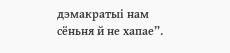дэмакратыі нам сёньня й не хапае”.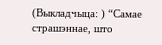(Выкладчыца: ) “Самае страшэннае, што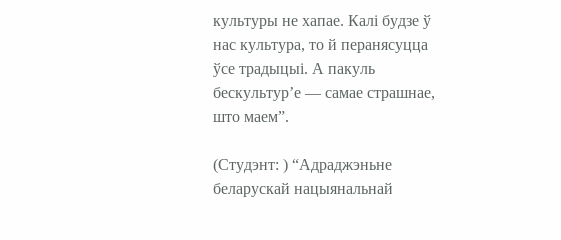культуры не хапае. Калі будзе ў нас культура, то й перанясуцца ўсе традыцыі. А пакуль бескультур’е — самае страшнае, што маем”.

(Студэнт: ) “Адраджэньне беларускай нацыянальнай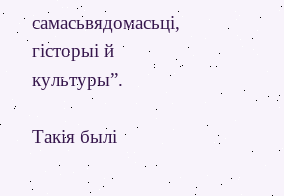самасьвядомасьці, гісторыі й культуры”.

Такія былі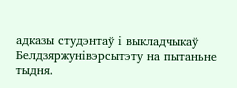адказы студэнтаў і выкладчыкаў Белдзяржунівэрсытэту на пытаньне тыдня.